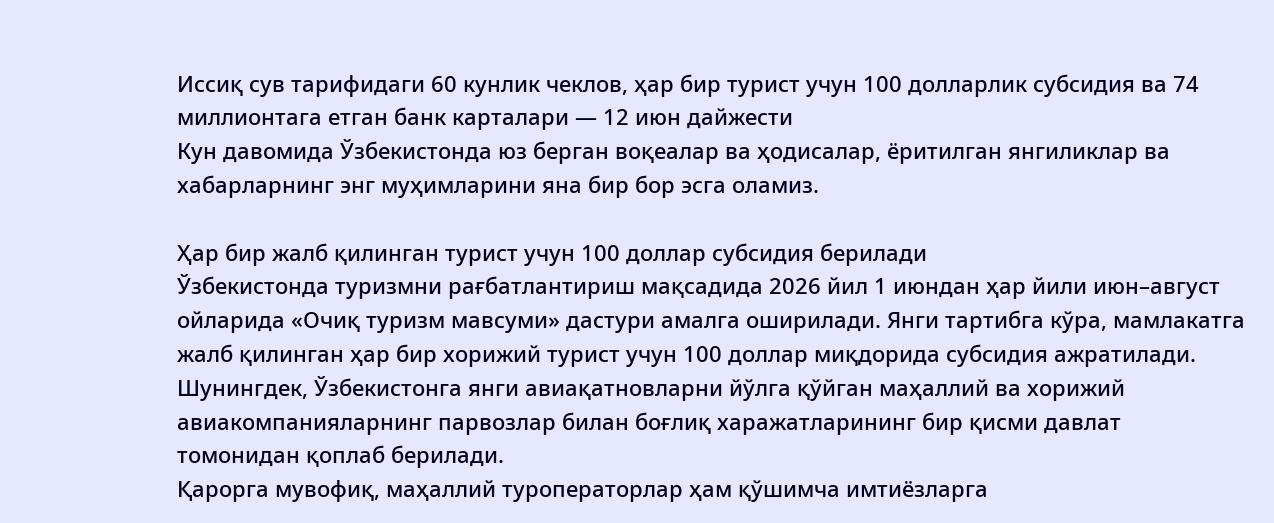Иссиқ сув тарифидаги 60 кунлик чеклов, ҳар бир турист учун 100 долларлик субсидия ва 74 миллионтага етган банк карталари — 12 июн дайжести
Кун давомида Ўзбекистонда юз берган воқеалар ва ҳодисалар, ёритилган янгиликлар ва хабарларнинг энг муҳимларини яна бир бор эсга оламиз.

Ҳар бир жалб қилинган турист учун 100 доллар субсидия берилади
Ўзбекистонда туризмни рағбатлантириш мақсадида 2026 йил 1 июндан ҳар йили июн–август ойларида «Очиқ туризм мавсуми» дастури амалга оширилади. Янги тартибга кўра, мамлакатга жалб қилинган ҳар бир хорижий турист учун 100 доллар миқдорида субсидия ажратилади.
Шунингдек, Ўзбекистонга янги авиақатновларни йўлга қўйган маҳаллий ва хорижий авиакомпанияларнинг парвозлар билан боғлиқ харажатларининг бир қисми давлат томонидан қоплаб берилади.
Қарорга мувофиқ, маҳаллий туроператорлар ҳам қўшимча имтиёзларга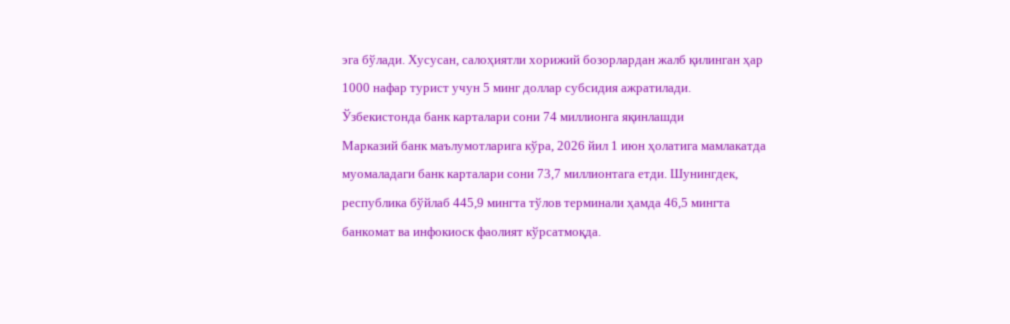эга бўлади. Хусусан, салоҳиятли хорижий бозорлардан жалб қилинган ҳар 1000 нафар турист учун 5 минг доллар субсидия ажратилади.
Ўзбекистонда банк карталари сони 74 миллионга яқинлашди
Марказий банк маълумотларига кўра, 2026 йил 1 июн ҳолатига мамлакатда муомаладаги банк карталари сони 73,7 миллионтага етди. Шунингдек, республика бўйлаб 445,9 мингта тўлов терминали ҳамда 46,5 мингта банкомат ва инфокиоск фаолият кўрсатмоқда.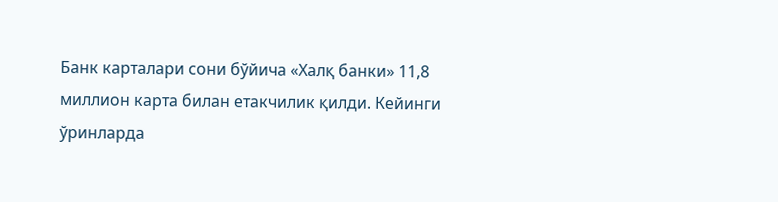Банк карталари сони бўйича «Халқ банки» 11,8 миллион карта билан етакчилик қилди. Кейинги ўринларда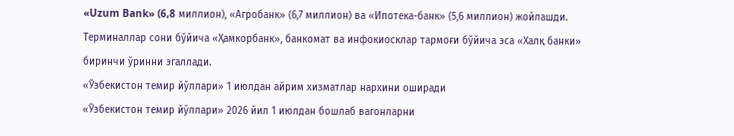«Uzum Bank» (6,8 миллион), «Агробанк» (6,7 миллион) ва «Ипотека-банк» (5,6 миллион) жойлашди. Терминаллар сони бўйича «Ҳамкорбанк», банкомат ва инфокиосклар тармоғи бўйича эса «Халқ банки» биринчи ўринни эгаллади.
«Ўзбекистон темир йўллари» 1 июлдан айрим хизматлар нархини оширади
«Ўзбекистон темир йўллари» 2026 йил 1 июлдан бошлаб вагонларни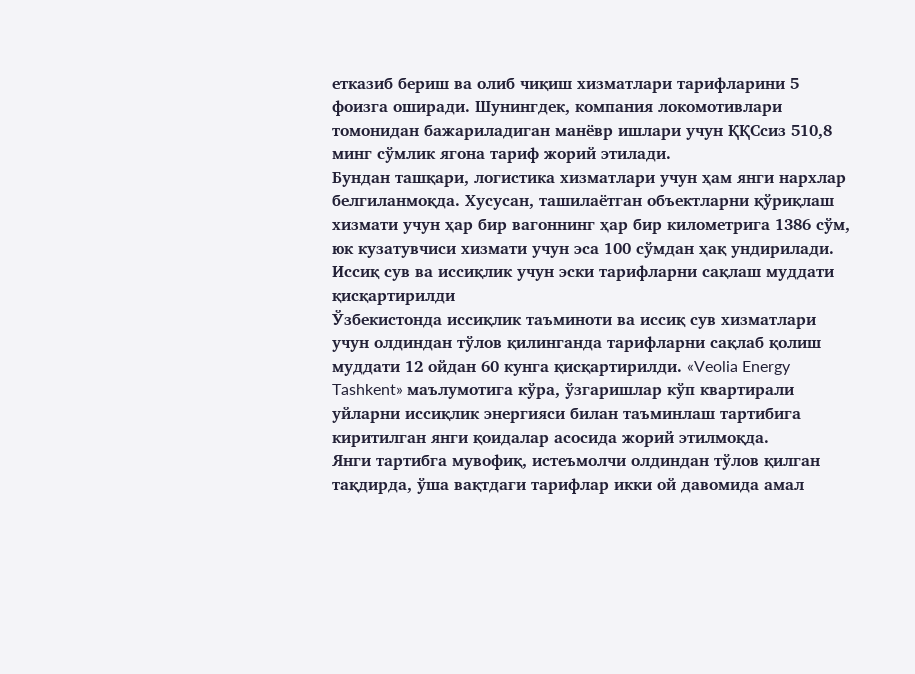етказиб бериш ва олиб чиқиш хизматлари тарифларини 5 фоизга оширади. Шунингдек, компания локомотивлари томонидан бажариладиган манёвр ишлари учун ҚҚСсиз 510,8 минг сўмлик ягона тариф жорий этилади.
Бундан ташқари, логистика хизматлари учун ҳам янги нархлар белгиланмоқда. Хусусан, ташилаётган объектларни қўриқлаш хизмати учун ҳар бир вагоннинг ҳар бир километрига 1386 сўм, юк кузатувчиси хизмати учун эса 100 сўмдан ҳақ ундирилади.
Иссиқ сув ва иссиқлик учун эски тарифларни сақлаш муддати қисқартирилди
Ўзбекистонда иссиқлик таъминоти ва иссиқ сув хизматлари учун олдиндан тўлов қилинганда тарифларни сақлаб қолиш муддати 12 ойдан 60 кунга қисқартирилди. «Veolia Energy Tashkent» маълумотига кўра, ўзгаришлар кўп квартирали уйларни иссиқлик энергияси билан таъминлаш тартибига киритилган янги қоидалар асосида жорий этилмоқда.
Янги тартибга мувофиқ, истеъмолчи олдиндан тўлов қилган тақдирда, ўша вақтдаги тарифлар икки ой давомида амал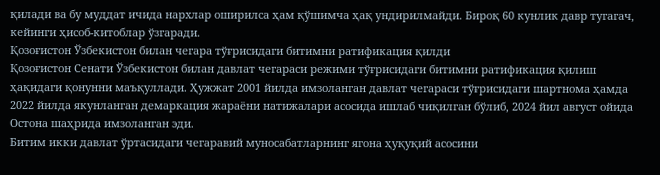қилади ва бу муддат ичида нархлар оширилса ҳам қўшимча ҳақ ундирилмайди. Бироқ 60 кунлик давр тугагач, кейинги ҳисоб-китоблар ўзгаради.
Қозоғистон Ўзбекистон билан чегара тўғрисидаги битимни ратификация қилди
Қозоғистон Сенати Ўзбекистон билан давлат чегараси режими тўғрисидаги битимни ратификация қилиш ҳақидаги қонунни маъқуллади. Ҳужжат 2001 йилда имзоланган давлат чегараси тўғрисидаги шартнома ҳамда 2022 йилда якунланган демаркация жараёни натижалари асосида ишлаб чиқилган бўлиб, 2024 йил август ойида Остона шаҳрида имзоланган эди.
Битим икки давлат ўртасидаги чегаравий муносабатларнинг ягона ҳуқуқий асосини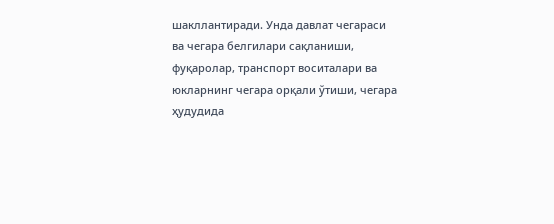шакллантиради. Унда давлат чегараси ва чегара белгилари сақланиши, фуқаролар, транспорт воситалари ва юкларнинг чегара орқали ўтиши, чегара ҳудудида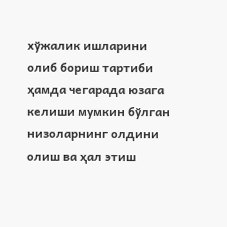хўжалик ишларини олиб бориш тартиби ҳамда чегарада юзага келиши мумкин бўлган низоларнинг олдини олиш ва ҳал этиш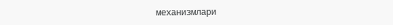механизмлари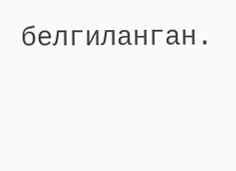белгиланган.